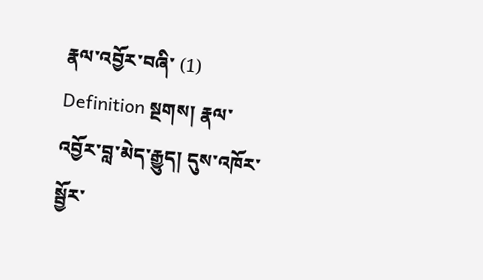རྣལ་འབྱོར་བཞི་ (1)
Definition སྔགས། རྣལ་འབྱོར་བླ་མེད་རྒྱུད། དུས་འཁོར་སྦྱོར་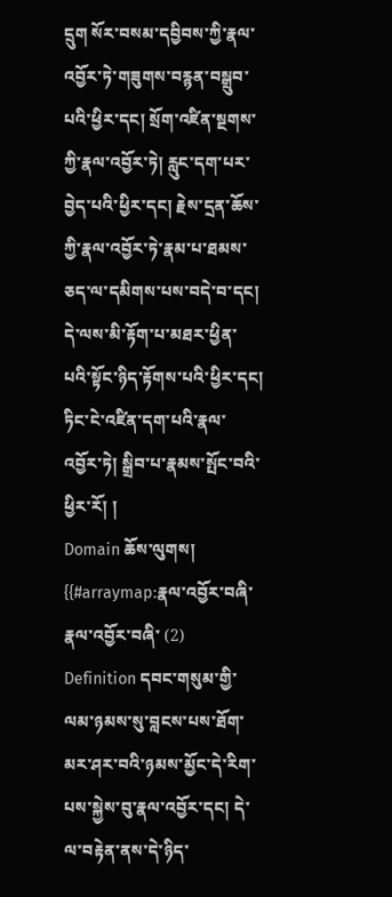དྲུག སོར་བསམ་དབྱིབས་ཀྱི་རྣལ་འབྱོར་ཏེ་གཟུགས་བརྙན་བསྒྲུབ་པའི་ཕྱིར་དང། སྲོག་འཛིན་སྔགས་ཀྱི་རྣལ་འབྱོར་ཏེ། རླུང་དག་པར་བྱེད་པའི་ཕྱིར་དང། རྗེས་དྲན་ཆོས་ཀྱི་རྣལ་འབྱོར་ཏེ་རྣམ་པ་ཐམས་ཅད་ལ་དམིགས་པས་བདེ་བ་དང། དེ་ལས་མི་རྟོག་པ་མཐར་ཕྱིན་པའི་སྟོང་ཉིད་རྟོགས་པའི་ཕྱིར་དང། ཏིང་ངེ་འཛིན་དག་པའི་རྣལ་འབྱོར་ཏེ། སྒྲིབ་པ་རྣམས་སྤོང་བའི་ཕྱིར་རོ། །
Domain ཆོས་ལུགས།
{{#arraymap:རྣལ་འབྱོར་བཞི་
རྣལ་འབྱོར་བཞི་ (2)
Definition དབང་གསུམ་གྱི་ལམ་ཉམས་སུ་བླངས་པས་ཐོག་མར་ཤར་བའི་ཉམས་མྱོང་དེ་རིག་པས་སྐྱེས་བུ་རྣལ་འབྱོར་དང། དེ་ལ་བརྟེན་ནས་དེ་ཉིད་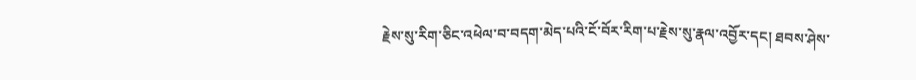རྗེས་སུ་རིག་ཅིང་འཕེལ་བ་བདག་མེད་པའི་ངོ་བོར་རིག་པ་རྗེས་སུ་རྣལ་འབྱོར་དང། ཐབས་ཤེས་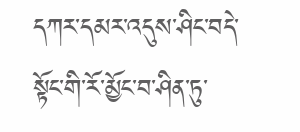དཀར་དམར་འདུས་ཤིང་བདེ་སྟོང་གི་རོ་མྱོང་བ་ཤིན་ཏུ་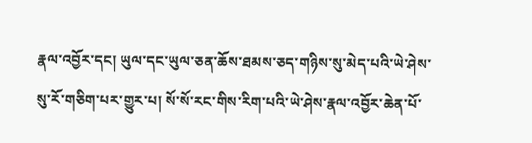རྣལ་འབྱོར་དང། ཡུལ་དང་ཡུལ་ཅན་ཆོས་ཐམས་ཅད་གཉིས་སུ་མེད་པའི་ཡེ་ཤེས་སུ་རོ་གཅིག་པར་གྱུར་པ། སོ་སོ་རང་གིས་རིག་པའི་ཡེ་ཤེས་རྣལ་འབྱོར་ཆེན་པོ་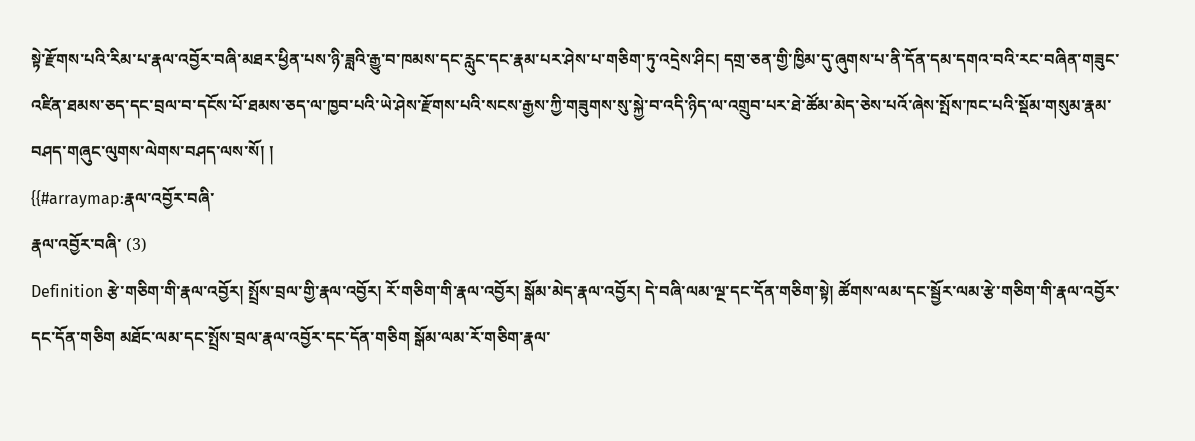སྟེ་རྫོགས་པའི་རིམ་པ་རྣལ་འབྱོར་བཞི་མཐར་ཕྱིན་པས་ཉི་ཟླའི་རྒྱུ་བ་ཁམས་དང་རླུང་དང་རྣམ་པར་ཤེས་པ་གཅིག་ཏུ་འདྲེས་ཤིང། དགྲ་ཅན་གྱི་ཁྱིམ་དུ་ཞུགས་པ་ནི་དོན་དམ་དགའ་བའི་རང་བཞིན་གཟུང་འཛིན་ཐམས་ཅད་དང་བྲལ་བ་དངོས་པོ་ཐམས་ཅད་ལ་ཁྱབ་པའི་ཡེ་ཤེས་རྫོགས་པའི་སངས་རྒྱས་ཀྱི་གཟུགས་སུ་སྐྱེ་བ་འདི་ཉིད་ལ་འགྲུབ་པར་ཐེ་ཚོམ་མེད་ཅེས་པའོ་ཞེས་སྤོས་ཁང་པའི་སྡོམ་གསུམ་རྣམ་བཤད་གཞུང་ལུགས་ལེགས་བཤད་ལས་སོ། །
{{#arraymap:རྣལ་འབྱོར་བཞི་
རྣལ་འབྱོར་བཞི་ (3)
Definition རྩེ་གཅིག་གི་རྣལ་འབྱོར། སྤྲོས་བྲལ་གྱི་རྣལ་འབྱོར། རོ་གཅིག་གི་རྣལ་འབྱོར། སྒོམ་མེད་རྣལ་འབྱོར། དེ་བཞི་ལམ་ལྔ་དང་དོན་གཅིག་སྟེ། ཚོགས་ལམ་དང་སྦྱོར་ལམ་རྩེ་གཅིག་གི་རྣལ་འབྱོར་དང་དོན་གཅིག མཐོང་ལམ་དང་སྤྲོས་བྲལ་རྣལ་འབྱོར་དང་དོན་གཅིག སྒོམ་ལམ་རོ་གཅིག་རྣལ་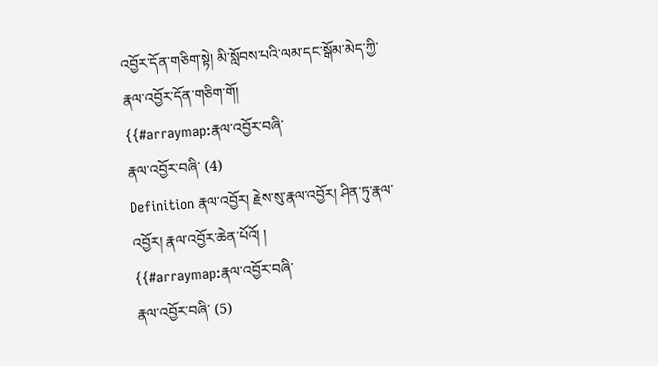འབྱོར་དོན་གཅིག་སྟེ། མི་སློབས་པའི་ལམ་དང་སྒོམ་མེད་ཀྱི་རྣལ་འབྱོར་དོན་གཅིག་གོ།
{{#arraymap:རྣལ་འབྱོར་བཞི་
རྣལ་འབྱོར་བཞི་ (4)
Definition རྣལ་འབྱོར། རྗེས་སུ་རྣལ་འབྱོར། ཤིན་ཏུ་རྣལ་འབྱོར། རྣལ་འབྱོར་ཆེན་པོའོ། །
{{#arraymap:རྣལ་འབྱོར་བཞི་
རྣལ་འབྱོར་བཞི་ (5)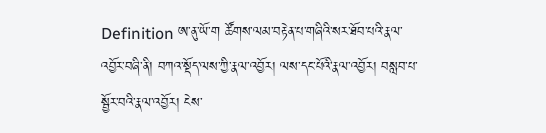Definition ཨ་ནུ་ཡོ་ག ཚོགས་ལམ་བརྟེན་པ་གཞིའི་སར་ཐོབ་པའི་རྣལ་འབྱོར་བཞི་ནི། བཀའ་སྡོད་ལས་ཀྱི་རྣལ་འབྱོར། ལས་དང་པོའི་རྣལ་འབྱོར། བསླབ་པ་སྦྱོར་བའི་རྣལ་འབྱོར། ངེས་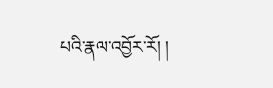པའི་རྣལ་འབྱོར་རོ། །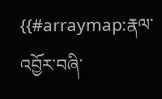{{#arraymap:རྣལ་འབྱོར་བཞི་